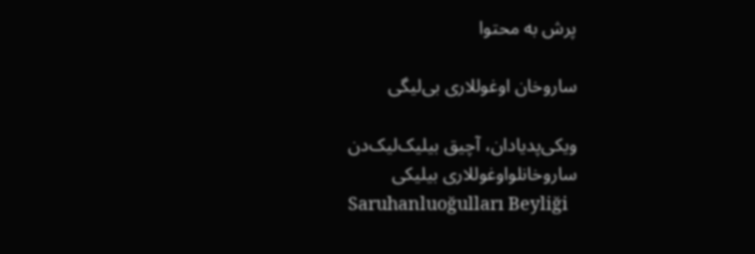پرش به محتوا

ساروخان اوغوللاری بی‌لیگی

ویکی‌پدیادان، آچیق بیلیک‌لیک‌دن
ساروخانلواوغوللاری بیلیکی
Saruhanluoğulları Beyliği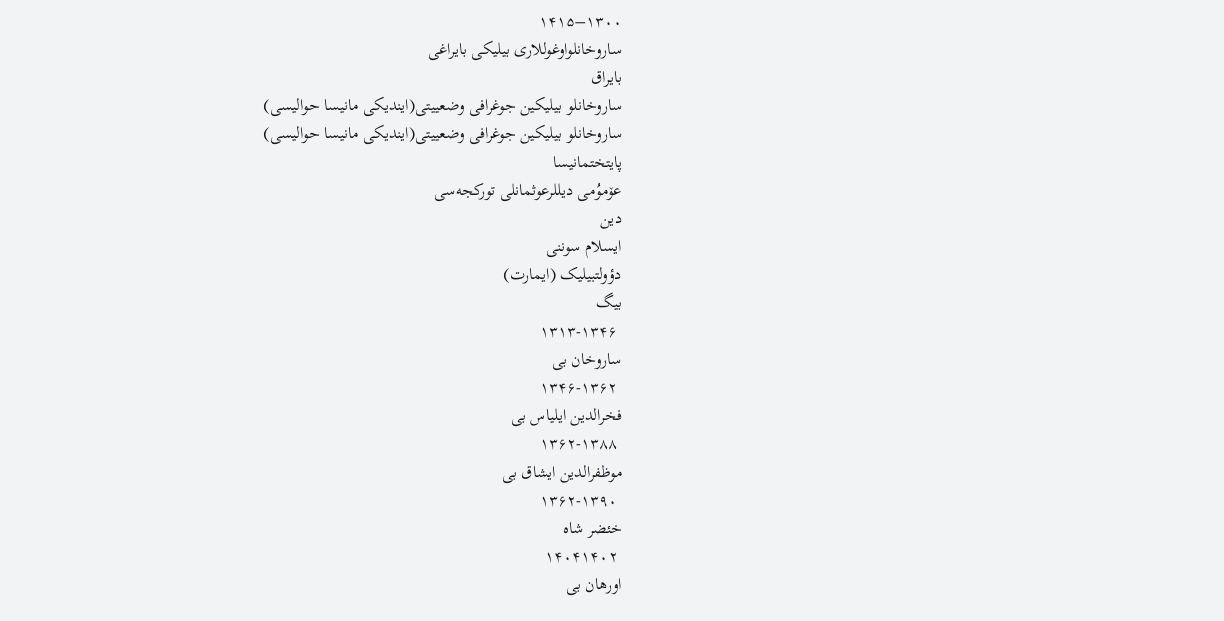۱۳۰۰–۱۴۱۵
ساروخانلواوغوللاری بیلیکی بایراغی
بایراق
ساروخانلو بیلیکین جوغرافی وضعییتی(ایندیکی مانیسا حوالیسی)
ساروخانلو بیلیکین جوغرافی وضعییتی(ایندیکی مانیسا حوالیسی)
پایتختمانیسا
عۆموُمی دیللرعوثمانلی تورکجه‌سی
دین
ایسلام سوننی
دؤولتبیلیک (ایمارت)
بیگ
 ۱۳۱۳-۱۳۴۶
ساروخان بی
 ۱۳۴۶-۱۳۶۲
فخرالدین ایلیاس بی
 ۱۳۶۲-۱۳۸۸
موظفرالدین ایشاق بی
 ۱۳۶۲-۱۳۹۰
خئضر شاه
 ۱۴۰۴۱۴۰۲
اورهان بی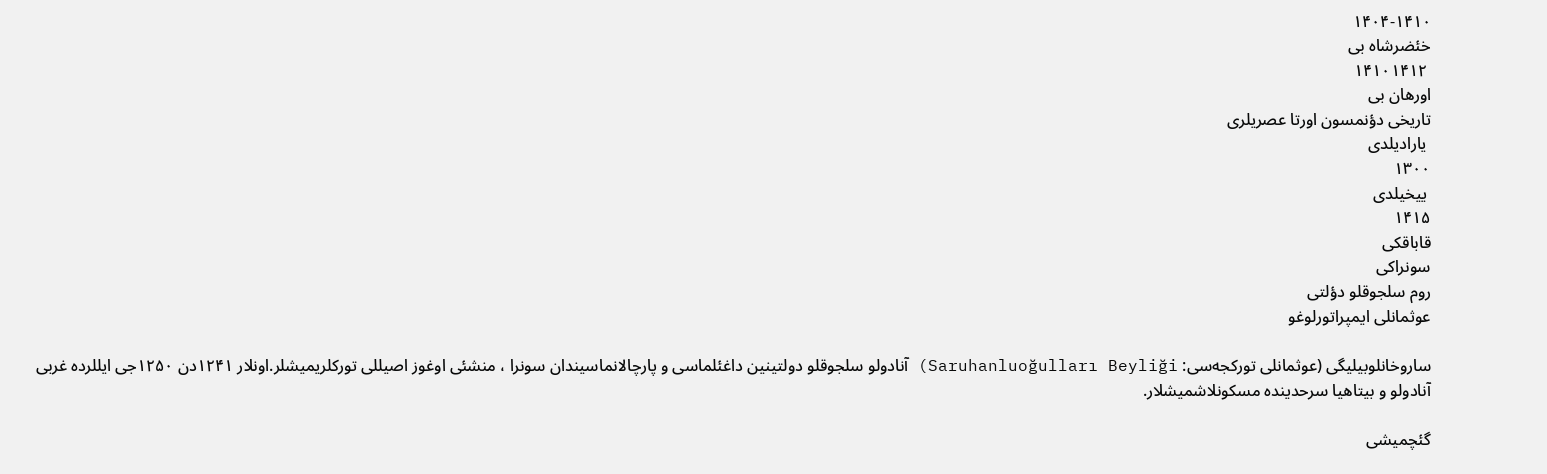۱۴۰۴-۱۴۱۰
خئضرشاه بی
 ۱۴۱۰۱۴۱۲
اورهان بی
تاریخی دؤنمسون اورتا عصریلری
 یارادیلدی
۱۳۰۰
 ییخیلدی
۱۴۱۵
قاباقکی
سونراکی
روم سلجوقلو دؤلتی
عوثمانلی ایمپراتورلوغو

ساروخانلوبیلیگی (عوثمانلی تورکجه‌سی: Saruhanluoğulları Beyliği) آنادولو سلجوقلو دولتینین داغئلماسی و پارچالانماسیندان سونرا ، منشئی اوغوز اصیللی تورکلریمیشلر.اونلار ۱۲۴۱دن ۱۲۵۰جی ایللرده غربی آنادولو و بیتاهیا سرحدینده مسکونلاشمیشلار.

گئچمیشی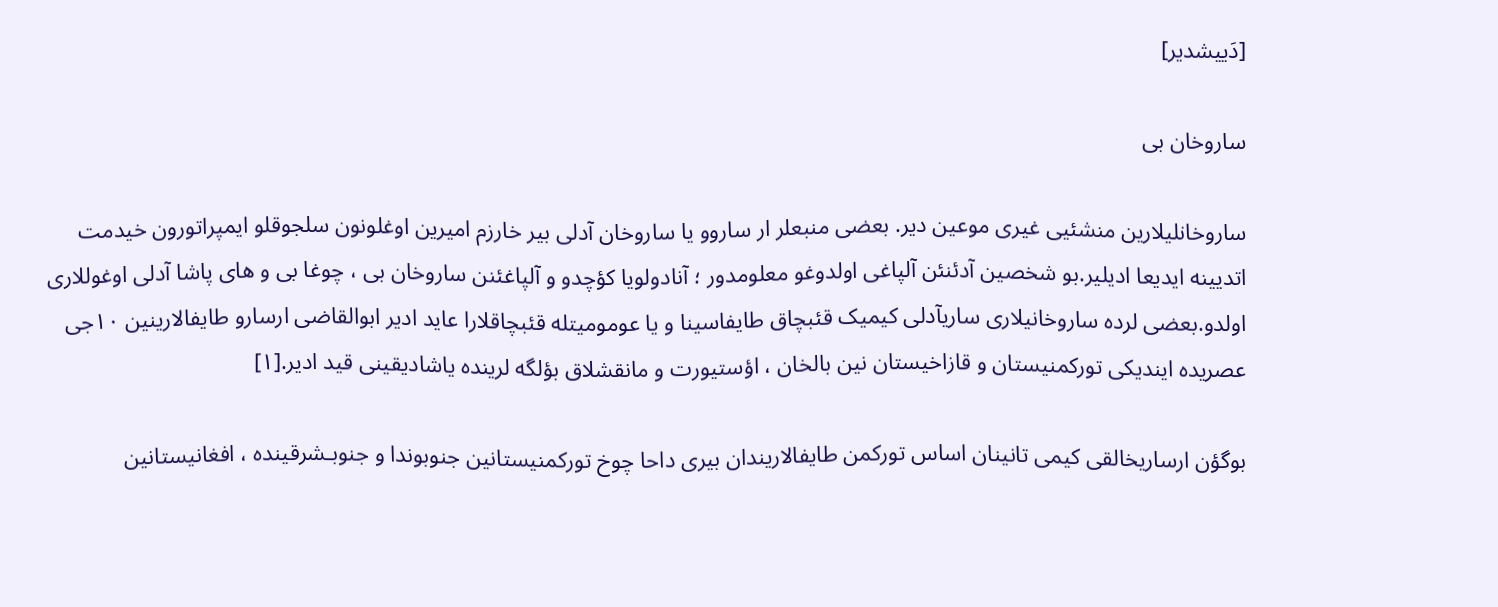[دَییشدیر]

ساروخان بی

ساروخانلیلارین منشئیی غیری موعین دیر. بعضی منبعلر ار ساروو یا ساروخان آدلی بیر خارزم امیرین اوغلونون سلجوقلو ایمپراتورون خیدمت اتدیینه ایدیعا ادیلیر.بو شخصین آدئنئن آلپاغی اولدوغو معلومدور ؛ آنادولویا کؤچدو و آلپاغئنن ساروخان بی ، چوغا بی و های پاشا آدلی اوغوللاری اولدو.بعضی لرده ساروخانیلاری ساریآدلی کیمیک قئبچاق طایفاسینا و یا عومومیتله قئبچاقلارا عاید ادیر ابوالقاضی ارسارو طایفالارینین ۱۰جی عصریده ایندیکی تورکمنیستان و قازاخیستان نین بالخان ، اؤستیورت و مانقشلاق بؤلگه لرینده یاشادیقینی قید ادیر.[۱]

بوگؤن ارساریخالقی کیمی تانینان اساس تورکمن طایفالاریندان بیری داحا چوخ تورکمنیستانین جنوبوندا و جنوبـشرقینده ، افغانیستانین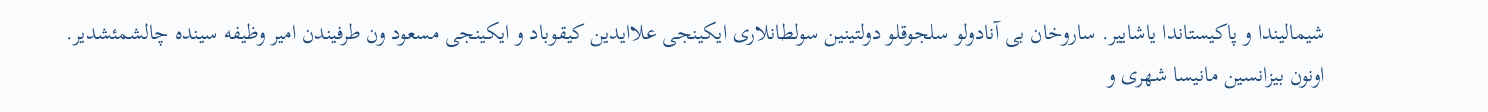شیمالیندا و پاکیستاندا یاشاییر. ساروخان بی آنادولو سلجوقلو دولتینین سولطانلاری ایکینجی علاایدین کیقوباد و ایکینجی مسعود ون طرفیندن امیر وظیفه سینده چالشمئشدیر. اونون بیزانسین مانیسا شهری و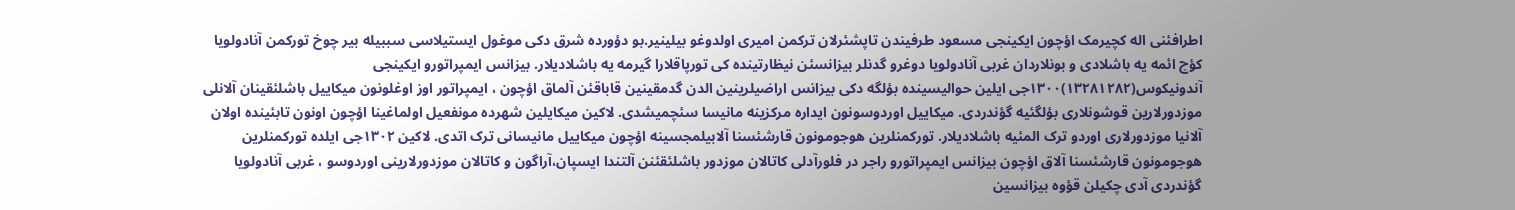اطرافئنی اله کچیرمک اؤچون ایکینجی مسعود طرفیندن تاپشئرلان ترکمن امیری اولدوغو بیلینیر.بو دؤورده شرق دکی موغول ایستیلاسی سببیله بیر چوخ تورکمن آنادولویا کؤچ ائمه یه باشلادی و بونلاردان غربی آنادولویا دوغرو گدنلر بیزانسئن نیظارتینده کی تورپاقلارا گیرمه یه باشلادیلار. بیزانس ایمپراتورو ایکینجی آندونیکوس(۱۳۲۸۱۲۸۲)۱۳۰۰جی ایلین حوالیسینده بؤلگه دکی بیزانس اراضیلرینین الدن گدمقینین قاباقئن آلماق اؤچون ، ایمپراتور اوز اوغلونون میکاییل باشلئقینان آلانلی موزدورلارین قوشونلاری بؤلگئیه گؤندردی. میکاییل اوردوسونون ایداره مرکزینه مانیسا سئچمیشدی. لاکین میکایلین شهرده مونفعیل اولماغینا اؤچون اونون تابئینده اولان آلانیا موزدورلاری اوردو ترک المئیه باشلادیلار. تورکمنلرین هوجومونون قارشئسنا آلابیلمجسینه اؤچون میکاییل مانیسانی ترک اتدی. لاکین ۱۳۰۲جی ایلده تورکمنلرین هوجومونون قارشئسنا آلاق اؤچون بیزانس ایمپراتورو راجر در فلورآدلی کاتالان موزدور باشلئقئنن آلتندا ایسپان،آراگون و کاتالان موزدورلارینی اوردوسو ، غربی آنادولویا گؤندردی آدی چکیلن قؤوه بیزانسین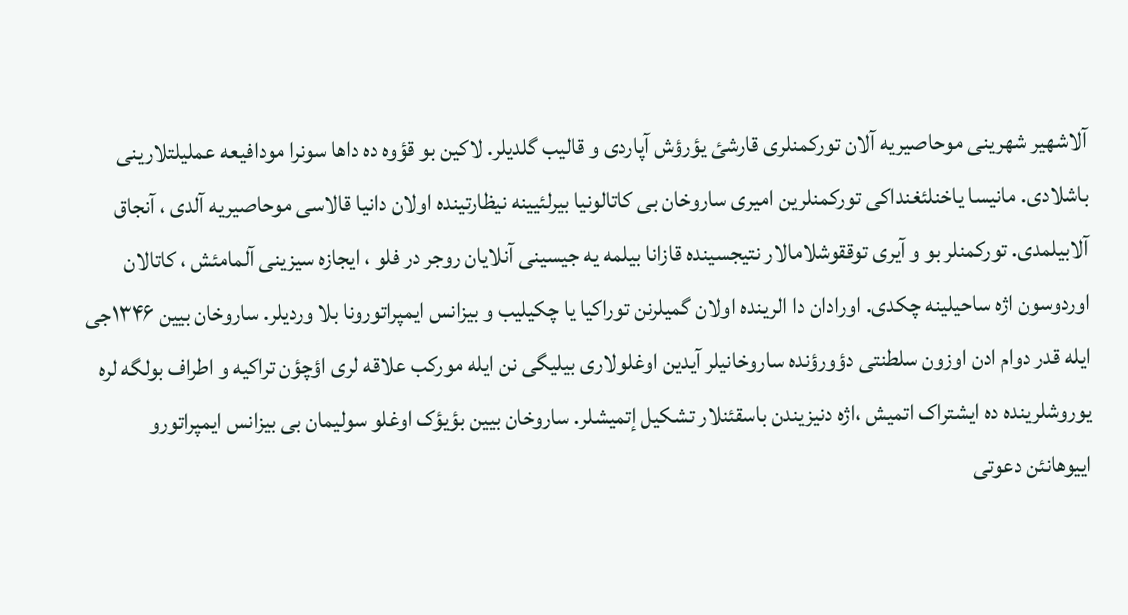آلاشهیر شهرینی موحاصیریه آلان تورکمنلری قارشئ یؤرؤش آپاردی و قالیب گلدیلر. لاکین بو قؤوه ده داها سونرا مودافیعه عملیلتلارینی باشلادی. مانیسا یاخنلئغنداکی تورکمنلرین امیری ساروخان بی کاتالونیا بیرلئیینه نیظارتینده اولان دانیا قالاسی موحاصیریه آلدی ، آنجاق آلابیلمدی. تورکمنلر بو و آیری توققوشلامالار نتیجسینده قازانا بیلمه یه جیسینی آنلایان روجر در فلو ، ایجازه سیزینی آلمامئش ، کاتالان اوردوسون اژه ساحیلینه چکدی. اورادان دا الرینده اولان گمیلرنن توراکیا یا چکیلیب و بیزانس ایمپراتورونا بلا وردیلر. ساروخان بیین ۱۳۴۶جی ایله قدر دوام ادن اوزون سلطنتی دؤورؤنده ساروخانیلر آیدین اوغلولاری بیلیگی نن ایله مورکب علاقه لری اؤچؤن تراکیه و اطراف بولگه لره یوروشلرینده ده ایشتراک اتمیش ،اژه دنیزیندن باسقئنلار تشکیل إتمیشلر. ساروخان بیین بؤیؤک اوغلو سولیمان بی بیزانس ایمپراتورو اییوهانئن دعوتی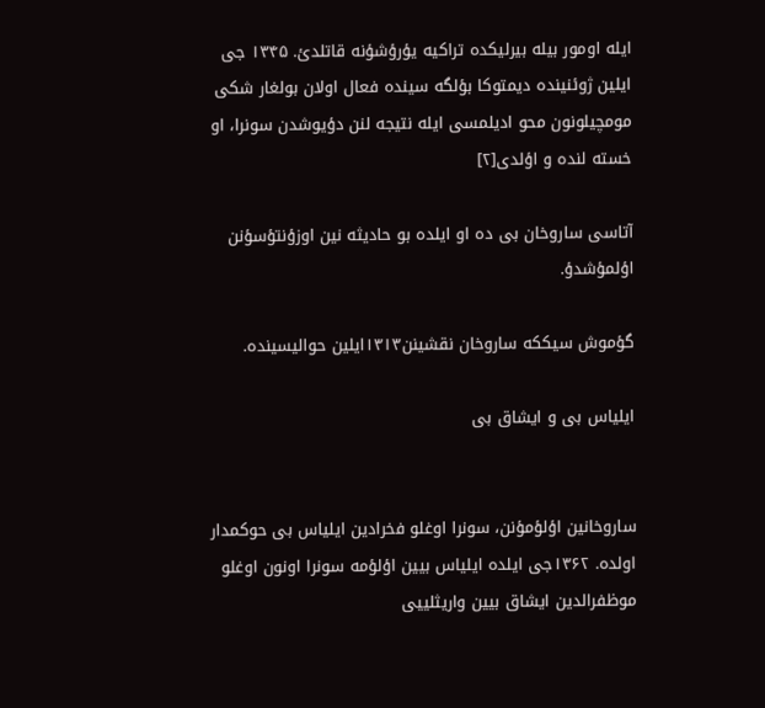ایله اومور بیله بیرلیکده تراکیه یؤرؤشؤنه قاتلدئ. ۱۳۴۵ جی ایلین ژوئنینده دیمتوکا بؤلگه سینده فعال اولان بولغار شکی مومچیلونون محو ادیلمسی ایله نتیجه لنن دؤیوشدن سونرا، او خسته لنده و اؤلدی[۲]

آتاسی ساروخان بی ده او ایلده بو حادیثه نین اوزؤنتؤسؤنن اؤلمؤشدؤ.

گؤموش سیککه ساروخان نقشینن۱۳۱۳ایلین حوالیسینده.

ایلیاس بی و ایشاق بی


ساروخانین اؤلؤمؤنن، سونرا اوغلو فخرادین ایلیاس بی حوکمدار اولده. ۱۳۶۲جی ایلده ایلیاس بیین اؤلؤمه سونرا اونون اوغلو موظفرالدین ایشاق بیین واریثلییی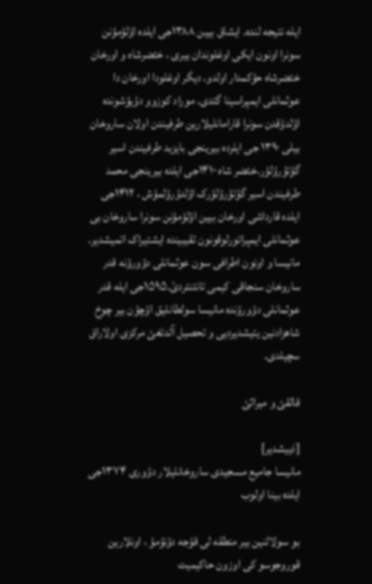ایله نتیجه لنده. ایشاق بیین ۱۳۸۸جی ایلده اؤلؤمؤنن سونرا اونون ایکی اوغلوندان بیری ، خئضرشاه و اورخان خئضرشاه حؤکمدار اولدو. دیگر اوغلودا اورخان دا عوثمانلی ایمپراسینا گتدی. موراد کوزوو دؤیؤشونده اؤلدؤقدن سونرا قارامانلیلارین طرفیندن اولان ساروخان بیلی ۱۳۹۰ جی ایلرده بیرینجی بایزید طرفیندن اسیر گؤتؤرؤلؤر.خئضر شاه ۱۴۱۰جی ایلده بیرینجی محمد طرفیندن اسیر گؤتؤرؤلؤرک اؤلدؤرؤلمؤش ، ۱۴۱۲جی ایلده قارداشی اورخان بیین اؤلؤمؤنن سونرا ساروخان بی عوثمانلی ایمپراتورلوقونون تقیبینده ایشتیراک اتمیشدیر. مانیسا و اونون اطرافی سون عوثمانلی دؤورؤنه قدر ساروخان سنجاقی کیمی تانئنئردئ.۱۵۹۵جی ایله قدر عوثمانلی دؤورؤنده مانیسا سولطانلیق اؤچؤن بیر چوخ شاهزادنین یتیشدیردیی و تحصیل آلدئغئ مرکزی اولاراق سچیلدی.

قالقئ و میراثئ

[دَییشدیر]
مانیسا جامیع مسجیدی ساروخانلیلار دؤوری ۱۳۷۴جی ایلده بینا اولوب

بو سولالنین بیر منطقه لی قؤجه دؤنؤمؤ ، اونلارین قوروجوسو کی اوزون حاکیمیت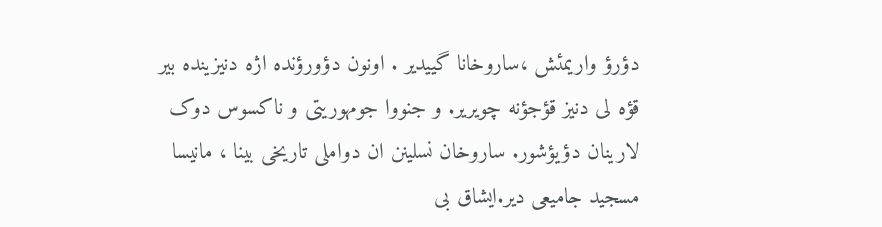دؤرؤ واریمئش ،ساروخانا گییدیر . اونون دؤورؤنده اژه دنیزینده بیر قؤه لی دنیز قؤجؤنه چویریر. و جنووا جومهوریتی و ناکسوس دوک لارینان دؤیؤشور. ساروخان نسلینن ان دواملی تاریخی بینا ، مانیسا مسجید جامیعی دیر.ایشاق بی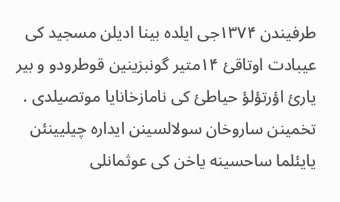طرفیندن ۱۳۷۴جی ایلده بینا ادیلن مسجید کی عیبادت اوتاقئ ۱۴متیر گونبزینین قوطرودو و بیر یارئ اؤرتؤلؤ حیاطئ کی نامازخانایا موتصیلدی . تخمینن ساروخان سولالسینن ایداره چیلیینئن یایئلما ساحسینه یاخن کی عوثمانلی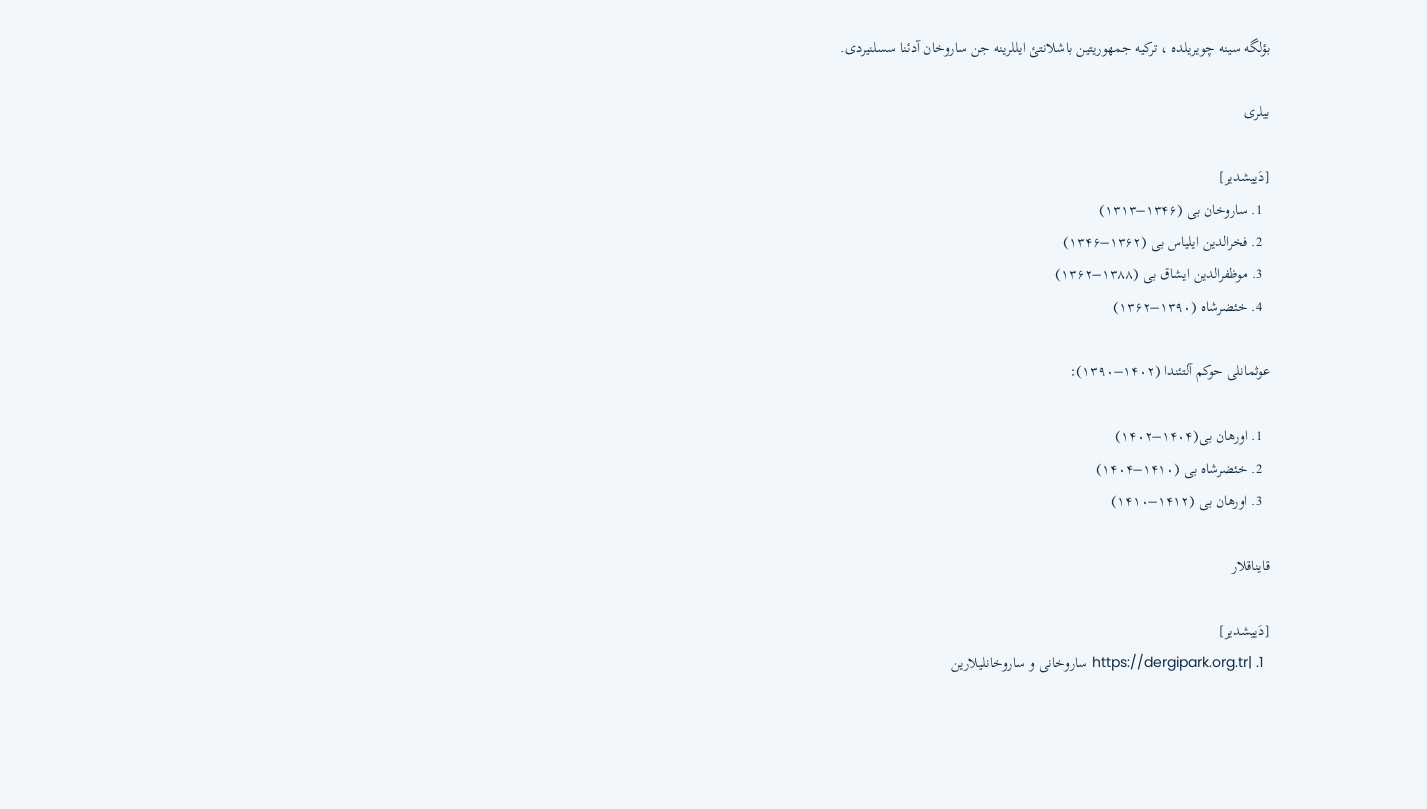بؤلگه سینه چویریلده ، ترکیه جمهوریتین باشلانتئ ایللرینه جن ساروخان آدئنا سسلنیردی.

بیلری

[دَییشدیر]
  1. ساروخان بی (۱۳۴۶–۱۳۱۳)
  2. فخرالدین ایلیاس بی (۱۳۶۲–۱۳۴۶)
  3. موظفرالدین ایشاق بی (۱۳۸۸–۱۳۶۲)
  4. خئضرشاه (۱۳۹۰–۱۳۶۲)

عوثمانلی حوکم آلتئندا (۱۴۰۲–۱۳۹۰):

  1. اورهان بی(۱۴۰۴–۱۴۰۲)
  2. خئضرشاه بی (۱۴۱۰–۱۴۰۴)
  3. اورهان بی (۱۴۱۲–۱۴۱۰)

قایناقلار

[دَییشدیر]
  1. |https://dergipark.org.tr ساروخانی و ساروخانلیلارین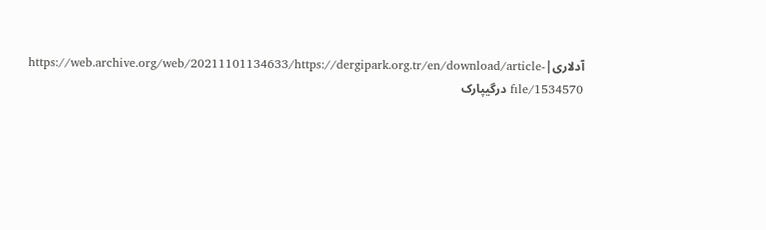آدلاری|https://web.archive.org/web/20211101134633/https://dergipark.org.tr/en/download/article-fıle/1534570 درگیپارک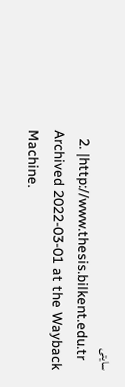سایتی
  2. |http://www.thesis.bilkent.edu.tr Archived 2022-03-01 at the Wayback Machine.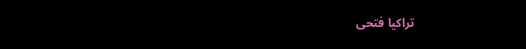تراکیا فتحی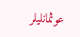عوثمانلیلر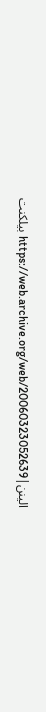الینن|https://web.archive.org/web/20060323052639 بیلکنت